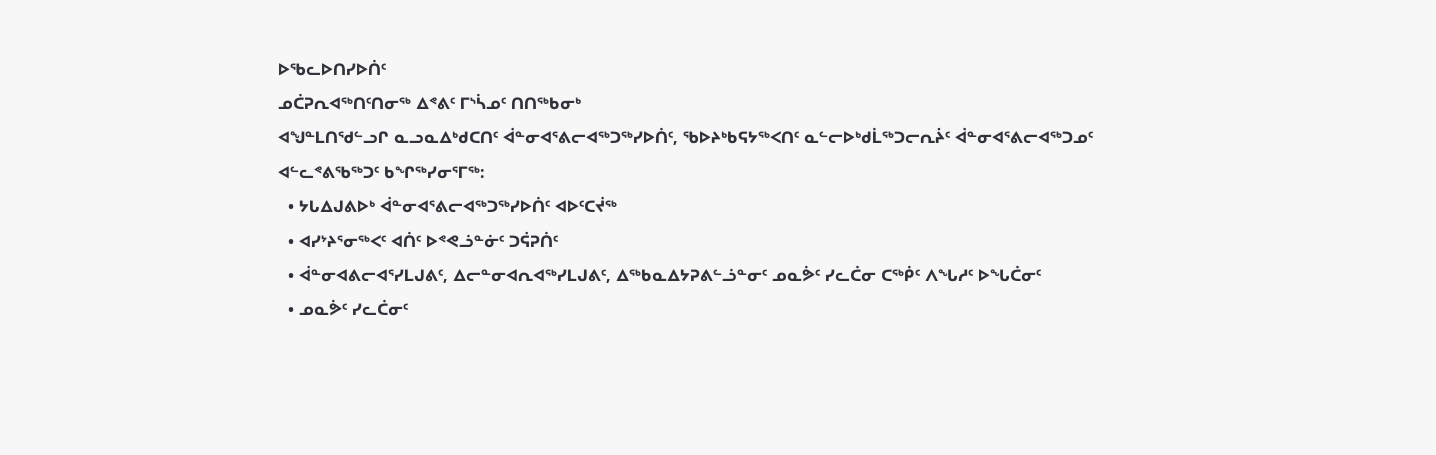ᐅᖃᓚᐅᑎᓯᐅᑏᑦ
ᓄᑖᕈᕆᐊᖅᑎᑦᑎᓂᖅ ᐃᕝᕕᑦ ᒥᔅᓵᓄᑦ ᑎᑎᖅᑲᓂᒃ
ᐊᖑᓐᒪᑎᖁᓪᓗᒋ ᓇᓗᓇᐃᒃᑯᑕᑎᑦ ᐋᓐᓂᐊᕐᕕᓕᐊᖅᑐᖅᓯᐅᑏᑦ, ᖃᐅᔨᒃᑲᕋᔭᖅᐸᑎᑦ ᓇᓪᓕᐅᒃᑯᒫᖅᑐᓕᕆᔩᑦ ᐋᓐᓂᐊᕐᕕᓕᐊᖅᑐᓄᑦ ᐊᓪᓚᕝᕕᖃᖅᑐᑦ ᑲᖏᖅᓯᓂᕐᒥᖅ:
  • ᔭᒐᐃᒍᕕᐅᒃ ᐋᓐᓂᐊᕐᕕᓕᐊᖅᑐᖅᓯᐅᑏᑦ ᐊᐅᑦᑕᔫᖅ
  • ᐊᓯᔾᔨᕐᓂᖅᐸᑦ ᐊᑏᑦ ᐅᕝᕙᓘᓐᓃᑦ ᑐᕌᕈᑏᑦ
  • ᐋᓐᓂᐊᕕᓕᐊᕐᓯᒪᒍᕕᑦ, ᐃᓕᓐᓂᐊᕆᐊᖅᓯᒪᒍᕕᑦ, ᐃᖅᑲᓇᐃᔭᕈᕕᓪᓘᓐᓂᑦ ᓄᓇᕘᑦ ᓯᓚᑖᓂ ᑕᖅᑮᑦ ᐱᖓᓱᑦ ᐅᖓᑖᓂᑦ
  • ᓄᓇᕘᑦ ᓯᓚᑖᓂᑦ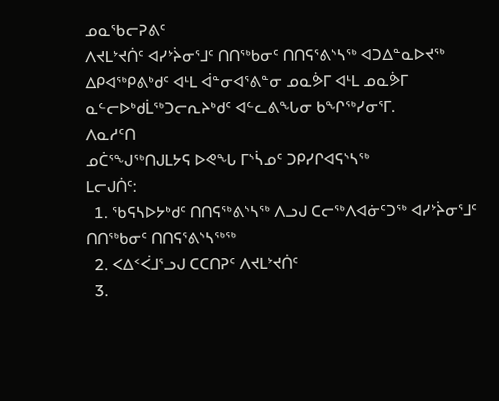ᓄᓇᖃᓕᕈᕕᑦ
ᐱᔪᒪᔾᔪᑏᑦ ᐊᓯᔾᔩᓂᕐᒧᑦ ᑎᑎᖅᑲᓂᑦ ᑎᑎᕋᕐᕕᔅᓴᖅ ᐊᑐᐃᓐᓇᐅᔪᖅ ᐃᑭᐊᖅᑭᕕᒃᑯᑦ ᐊᒻᒪ ᐋᓐᓂᐊᕐᕕᓐᓂ ᓄᓇᕘᒥ ᐊᒻᒪ ᓄᓇᕘᒥ ᓇᓪᓕᐅᒃᑯᒫᖅᑐᓕᕆᔨᒃᑯᑦ ᐊᓪᓚᕕᖓᓂ ᑲᖏᖅᓯᓂᕐᒥ.
ᐱᓇᓱᑦᑎ
ᓄᑖᕐᖑᖅᑎᒍᒪᔭᕋ ᐅᕙᖓ ᒥᔅᓵᓄᑦ ᑐᑭᓯᒋᐊᕋᔅᓴᖅ
ᒪᓕᒍᑏᑦ:
  1. ᖃᕋᓴᐅᔭᒃᑯᑦ ᑎᑎᕋᖅᕕᔅᓴᖅ ᐱᓗᒍ ᑕᓕᖅᐱᐊᓃᑦᑐᖅ ᐊᓯᔾᔩᓂᕐᒧᑦ ᑎᑎᖅᑲᓂᑦ ᑎᑎᕋᕐᕕᔅᓴᖅᖅ
  2. ᐸᐃᑉᐹᒧᕐᓗᒍ ᑕᑕᑎᕈᑦ ᐱᔪᒪᔾᔪᑏᑦ
  3.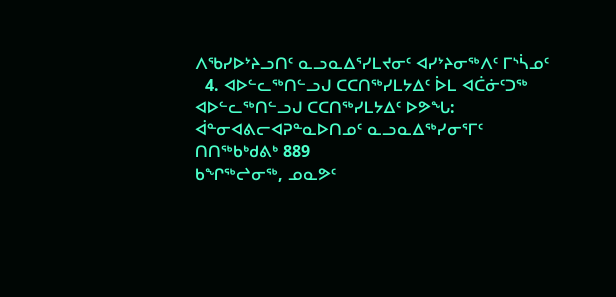ᐱᖃᓯᐅᔾᔨᓗᑎᑦ ᓇᓗᓇᐃᕐᓯᒪᔪᓂᑦ ᐊᓯᔾᔨᓂᖅᐱᑦ ᒥᔅᓵᓄᑦ
  4. ᐊᐅᓪᓚᖅᑎᓪᓗᒍ ᑕᑕᑎᖅᓯᒪᔭᐃᑦ ᐆᒪ ᐊᑖᓃᑦᑐᖅ
ᐊᐅᓪᓚᖅᑎᓪᓗᒍ ᑕᑕᑎᖅᓯᒪᔭᐃᑦ ᐅᕗᖓ:
ᐋᓐᓂᐊᕕᓕᐊᕈᓐᓇᐅᑎᓄᑦ ᓇᓗᓇᐃᖅᓯᓂᕐᒥᑦ
ᑎᑎᖅᑲᒃᑯᕕᒃ 889
ᑲᖏᖅᖠᓂᖅ, ᓄᓇᕗᑦ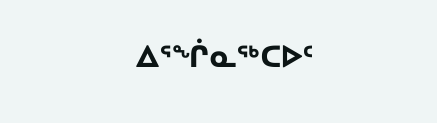ᐃᕐᖐᓇᖅᑕᐅᑦ